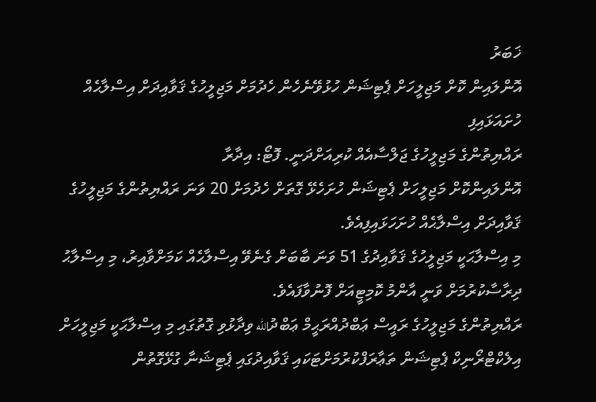ޚަބަރު
އޮންލައިން ކޮށް މަޖިލީހަށް ޕެޓިޝަން ހުޅުވޭނެހެން ހެދުމަށް މަޖިލީހުގެ ޤަވާއިދަށް އިސްލާޙެއް ހުށައަޅައިފި
ރައްޔިތުންގެ މަޖިލީހުގެ ޖަލްސާއެއް ކުރިއަށްދަނީ. ފޮޓޯ: އިދާރާ
އޮންލައިންކޮށް މަޖިލީހަށް ޕެޓިޝަން ހުށަހެޅޭ ގޮތަށް ހެދުމަށް 20 ވަނަ ރައްޔިތުންގެ މަޖިލީހުގެ ޤަވާއިދަށް އިސްލާޙެއް ހުށަހަޅައިފިއެވެ.
މި އިސްލާޙަކީ މަޖިލީހުގެ ޤަވާއިދުގެ 51 ވަނަ ބާބަށް ގެނެވޭ އިސްލާޙެއް ކަމަށްވާއިރު، މި އިސްލާޙު ދިރާސާކުރުމަށް ވަނީ އާންމު ކޮމިޓީއަށް ފޮނުވާފައެވެ.
ރައްޔިތުންގެ މަޖިލީހުގެ ރައީސް ޢަބްދުއްރަޙީމް ޢަބްދުالله ވިދާޅުވި ގޮތުގައި މި އިސްލާޙަކީ މަޖިލީހަށް އިލެކްޓްރޯނިކް ޕެޓިޝަން ތަޢާރަފްކުރުމަށްޓަކައި ޤަވާއިދުގައި ޕެޓިޝަނާ ގުޅޭގޮތުން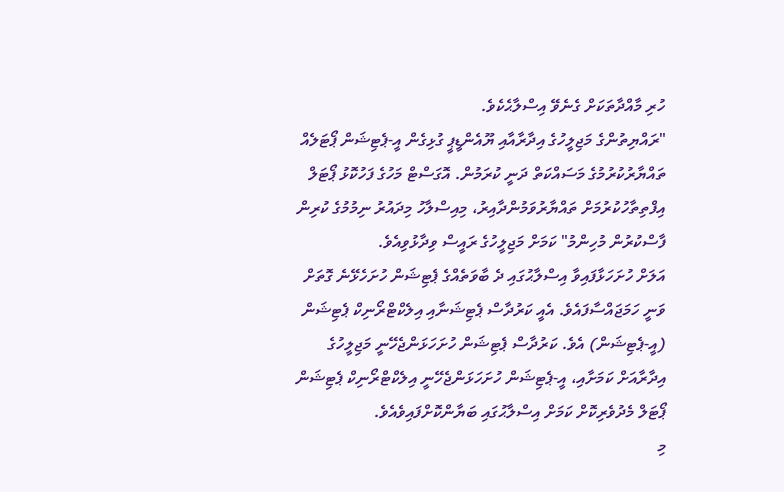ހުރި މާއްދާތަކަށް ގެނެވޭ އިސްލާޙެކެވެ.
"ރައްޔިތުންގެ މަޖިލީހުގެ އިދާރާއާއި ޔޫއެންޑީޕީ ގުޅިގެން އީ-ޕެޓިޝަން ޕޯޓަލެއް ތައްޔާރުކުރުމުގެ މަސައްކަތް ދަނީ ކުރަމުން. އޮގަސްޓް މަހުގެ ފަހުކޮޅު ޕޯޓަލް އިފްތިތާހުކުރުމަށް ތައްޔާރުވަމުންދާއިރު، މިއިސްލާހު މިދައުރު ނިމުމުގެ ކުރިން ފާސްކުރުން މުހިންމު" ކަމަށް މަޖިލީހުގެ ރައީސް ވިދާޅުވިއެވެ.
އަލަށް ހުށަހަޅާފައިވާ އިސްލާޙުގައި ދެ ބާވަތެއްގެ ޕެޓިޝަން ހުށަހެޅޭނެ ގޮތަށް ވަނީ ހަމަޖައްސާފައެވެ. އެއީ ކަރުދާސް ޕެޓިޝަނާއި އިލެކްޓްރޯނިކް ޕެޓިޝަން (އީ-ޕެޓިޝަން) އެވެ. ކަރުދާސް ޕެޓިޝަން ހުށަހަޅަންޖެހޭނީ މަޖިލީހުގެ އިދާރާއަށް ކަމަށާއި، އީ-ޕެޓިޝަން ހުށަހަޅަންޖެހޭނީ އިލެކްޓްރޯނިކް ޕެޓިޝަން ޕޯޓަލް މެދުވެރިކޮށް ކަމަށް އިސްލާޙުގައި ބަޔާންކޮށްފައިވެއެވެ.
މި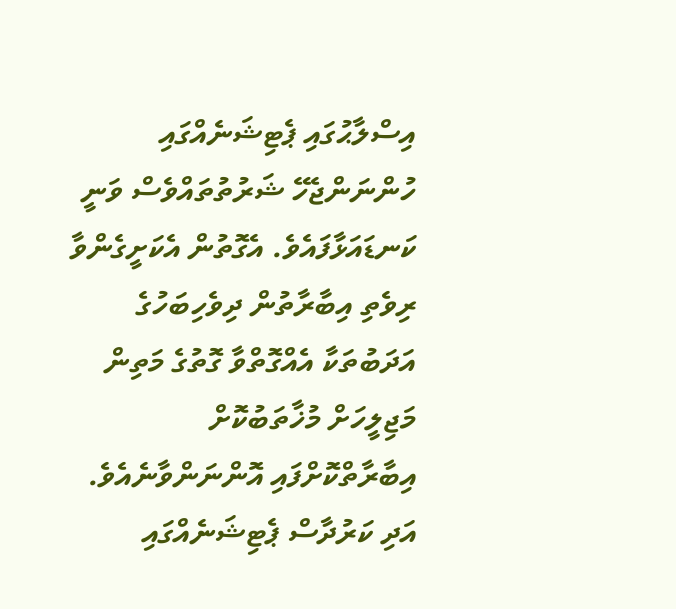އިސްލާޙުގައި ޕެޓިޝަނެއްގައި ހުންނަންޖެހޭ ޝަރުތުތައްވެސް ވަނީ ކަނޑައަޅާފައެވެ. އެގޮތުން އެކަށީގެންވާ ރިވެތި އިބާރާތުން ދިވެހިބަހުގެ އަދަބުތަކާ އެއްގޮތްވާ ގޮތުގެ މަތިން މަޖިލީހަށް މުޚާތަބުކޮށް އިބާރާތްކޮށްފައި އޮންނަންވާނެއެވެ. އަދި ކަރުދާސް ޕެޓިޝަނެއްގައި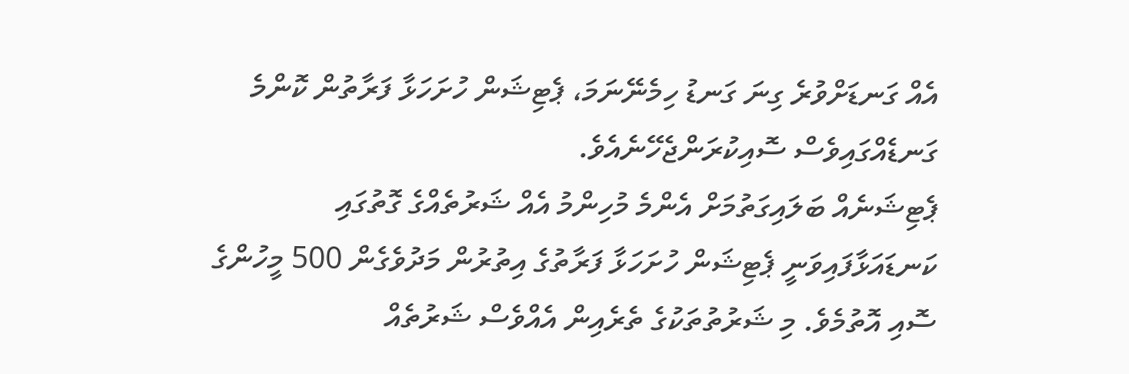އެއް ގަނޑަށްވުރެ ގިނަ ގަނޑު ހިމެނޭނަމަ، ޕެޓިޝަން ހުށަހަޅާ ފަރާތުން ކޮންމެ ގަނޑެއްގައިވެސް ސޮއިކުރަންޖެހޭނެއެވެ.
ޕެޓިޝަނެއް ބަލައިގަތުމަށް އެންމެ މުހިންމު އެއް ޝަރުތެއްގެ ގޮތުގައި ކަނޑައަޅާފައިވަނީ ޕެޓިޝަން ހުށަހަޅާ ފަރާތުގެ އިތުރުން މަދުވެގެން 500 މީހުންގެ ސޮއި އޮތުމެވެ. މި ޝަރުތުތަކުގެ ތެރެއިން އެއްވެސް ޝަރުތެއް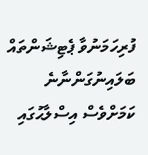ފުރިހަމަނުވާ ޕެޓިޝަންތައް ބަލައިނުގަންނާނެ ކަމަށްވެސް އިސްލާޙުގައި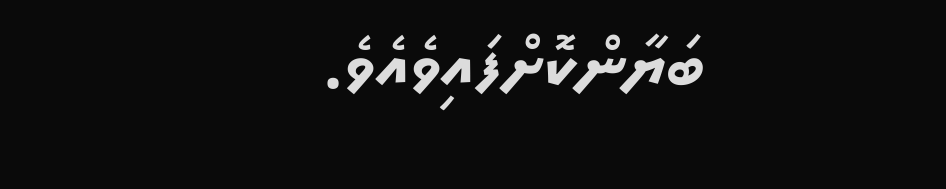ބަޔާންކޮށްފައިވެއެވެ.